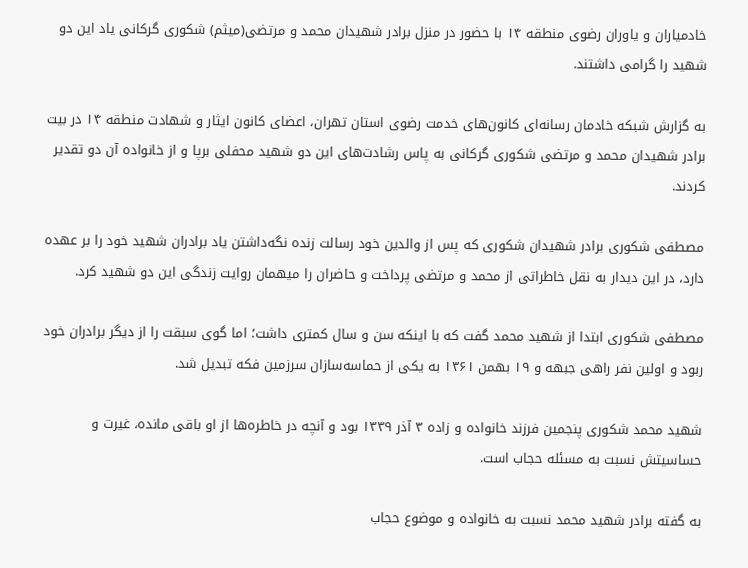خادمیاران و یاوران رضوی منطقه ۱۴ با حضور در منزل برادر شهیدان محمد و مرتضی(میثم) شکوری گرکانی یاد این دو شهید را گرامی داشتند.

به گزارش شبکه خادمان رسانه‌ای کانون‌های خدمت رضوی استان تهران، اعضای کانون ایثار و شهادت منطقه ۱۴ در بیت برادر شهیدان محمد و مرتضی شکوری گرکانی به پاس رشادت‌های این دو شهید محفلی برپا و از خانواده آن دو تقدیر کردند.

مصطفی شکوری برادر شهیدان شکوری که پس از والدین خود رسالت زنده نگه‌داشتن یاد برادران شهید خود را بر عهده دارد، در این دیدار به نقل خاطراتی از محمد و مرتضی پرداخت و حاضران را میهمان روایت زندگی این دو شهید کرد.

مصطفی شکوری ابتدا از شهید محمد گفت که با اینکه سن و سال کمتری داشت؛ اما گوی سبقت را از دیگر برادران خود ربود و اولین نفر راهی جبهه و ۱۹ بهمن ۱۳۶۱ به یکی از حماسه‌سازان سرزمین فکه تبدیل شد.

شهید محمد شکوری پنجمین فرزند خانواده و زاده ۳ آذر ۱۳۳۹ بود و آنچه در خاطره‌ها از او باقی مانده، غیرت و حساسیتش نسبت به مسئله حجاب است.

به گفته برادر شهید محمد نسبت به خانواده و موضوع حجاب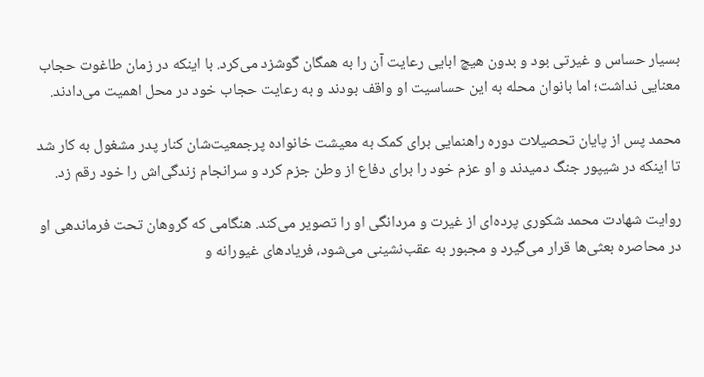بسیار حساس و غیرتی بود و بدون هیچ ابایی رعایت آن را به همگان گوشزد می‌کرد. با اینکه در زمان طاغوت حجاب معنایی نداشت؛ اما بانوان محله به این حساسیت او واقف بودند و به رعایت حجاب خود در محل اهمیت می‌دادند.

محمد پس از پایان تحصیلات دوره راهنمایی برای کمک به معیشت خانواده پرجمعیت‌شان کنار پدر مشغول به کار شد تا اینکه در شیپور جنگ دمیدند و او عزم خود را برای دفاع از وطن جزم کرد و سرانجام زندگی‌اش را خود رقم زد.

روایت شهادت محمد شکوری پرده‌ای از غیرت و مردانگی او را تصویر می‌کند. هنگامی که گروهان تحت فرماندهی او در محاصره بعثی‌ها قرار می‌گیرد و مجبور به عقب‌نشینی می‌شود، فریادهای غیورانه و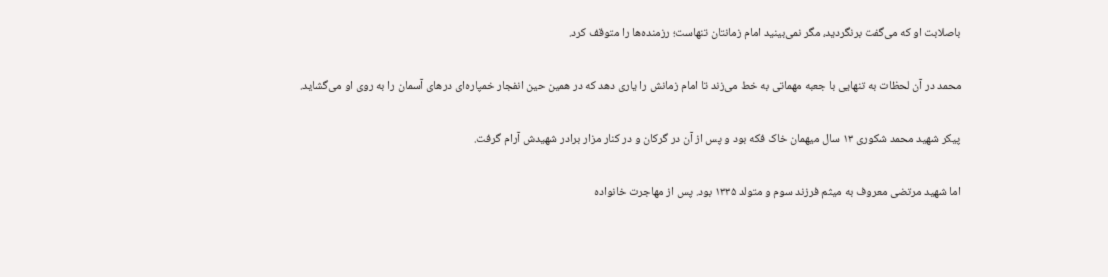باصلابت او که می‌گفت برنگردید، مگر نمی‌بینید امام‌ زمانتان تنهاست؛ رزمنده‌ها را متوقف کرد.

محمد در آن لحظات به تنهایی با جعبه مهماتی به خط می‌زند تا امام‌ زمانش را یاری دهد که در همین حین انفجار خمپاره‌ای درهای آسمان را به روی او می‌گشاید.

پیکر شهید محمد شکوری ۱۳ سال میهمان خاک فکه بود و پس از آن در گرکان و در کنار مزار برادر شهیدش آرام گرفت.

اما شهید مرتضی معروف به میثم فرزند سوم و متولد ‌۱۳۳۵ بود. پس از مهاجرت خانواده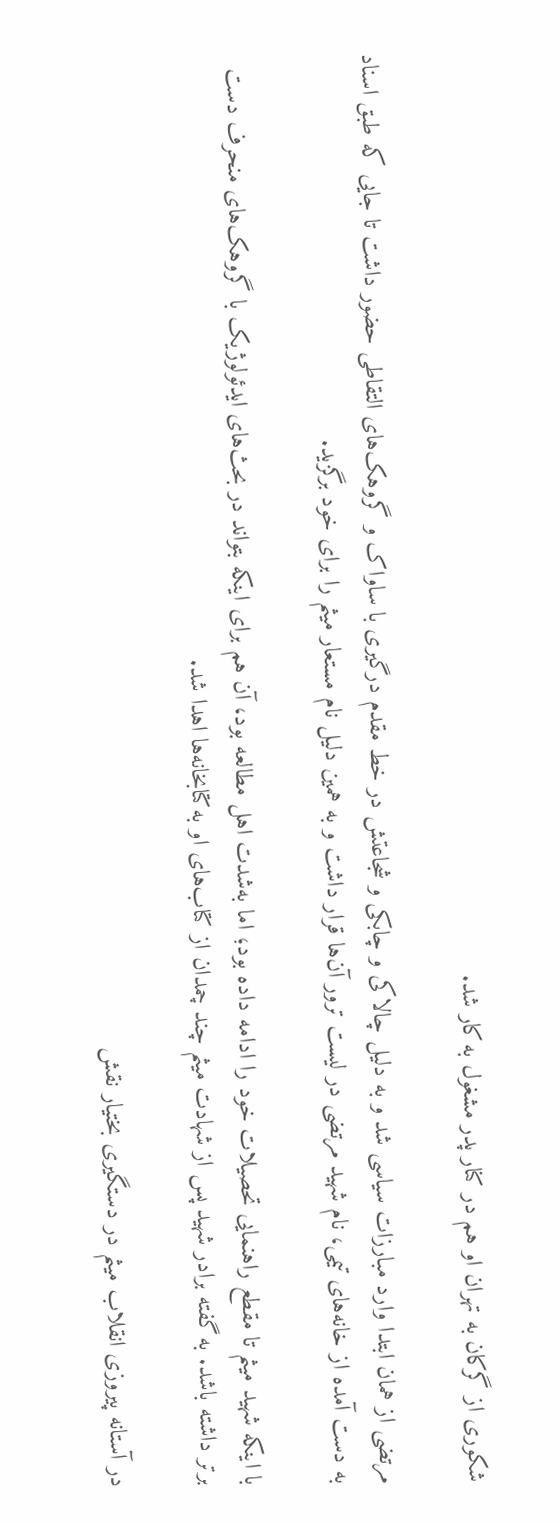شکوری از گرکان به تهران او هم در کنار پدر مشغول به کار شد.

مرتضی از همان ابتدا وارد مبارزات سیاسی شد و به دلیل چالاکی و چابکی و شجاعتش در خط مقدم درگیری با ساواک و گروهک‌های التقاطی حضور داشت تا جایی که طبق اسناد به دست آمده از خانه‌های تیمی، نام‌ شهید مرتضی در لیست ترور آن‌ها قرار داشت و به همین دلیل نام مستعار میثم را برای خود برگزید.

با اینکه شهید میثم تا مقطع راهنمایی تحصیلات خود را ادامه داده بود؛ اما به‌شدت اهل مطالعه بود، آن هم برای اینکه بتواند در بحث‌های ایدئولوژیک با گروهک‌های منحرف دست برتر داشته باشد. به گفته برادر شهید پس از شهادت میثم چند چمدان از کتاب‌های او به کتابخانه‌ها اهدا شد.

در آستانه پیروزی انقلاب میثم در دستگیری بختیار نقش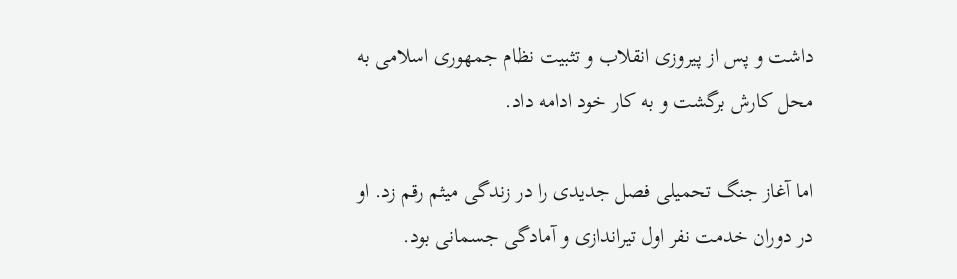داشت و پس از پیروزی انقلاب و تثبیت نظام‌ جمهوری اسلامی به محل کارش برگشت و به کار خود ادامه داد‌.

اما آغاز جنگ تحمیلی فصل جدیدی را در زندگی میثم رقم زد. او در دوران خدمت نفر اول تیراندازی و آمادگی جسمانی بود.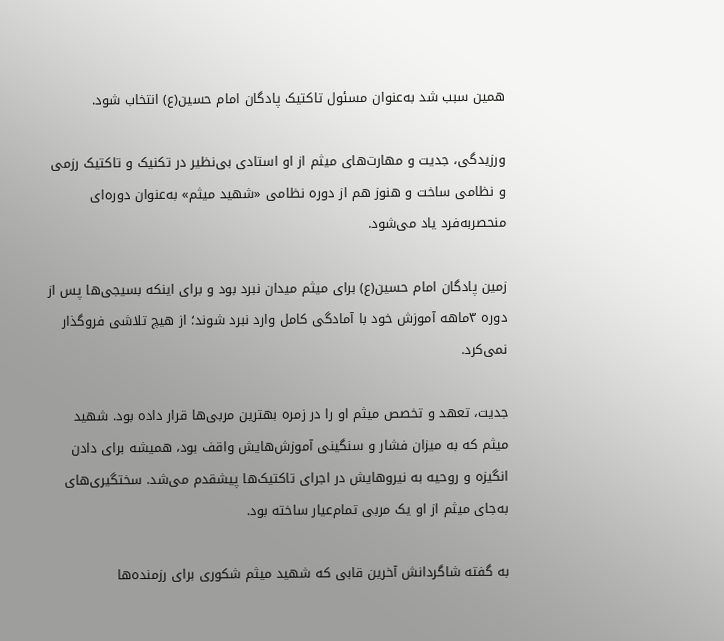همین سبب شد به‌عنوان مسئول تاکتیک پادگان امام حسین(ع) انتخاب شود.

ورزیدگی، جدیت و مهارت‌های میثم‌ از او استادی بی‌نظیر در تکنیک و تاکتیک‌ رزمی و نظامی ساخت و هنوز هم از دوره نظامی «شهید میثم» به‌عنوان دوره‌ای منحصربه‌فرد یاد می‌شود.

زمین‌ پادگان امام حسین(ع) برای میثم میدان‌ نبرد بود و برای اینکه بسیجی‌ها پس از دوره ۳ماهه آموزش خود با آمادگی کامل وارد نبرد شوند؛ از هیچ تلاشی فروگذار نمی‌کرد.

جدیت، تعهد و تخصص میثم او را در زمره بهترین مربی‌ها قرار داده بود. شهید میثم که به میزان فشار و سنگینی آموز‌ش‌هایش واقف بود، همیشه برای دادن انگیزه و روحیه به نیروهایش در اجرای تاکتیک‌ها پیشقدم می‌شد. سختگیری‌های به‌جای میثم از او یک مربی تمام‌عیار ساخته بود.

به گفته شاگردانش آخرین قابی که شهید میثم شکوری برای رزمنده‌ها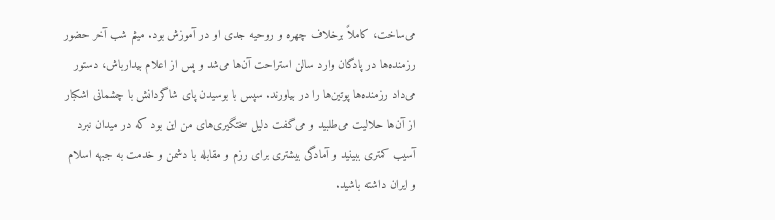می‌ساخت، کاملاً برخلاف چهره و روحیه جدی او در آموزش بود. میثم شب آخر حضور رزمنده‌ها در پادگان وارد سالن استراحت آن‌ها می‌شد و پس از اعلام بیدارباش، دستور می‌داد رزمنده‌ها پوتین‌ها را در بیاورند. سپس با بوسیدن پای شاگردانش با چشمانی اشکبار از آن‌ها حلالیت می‌طلبید و می‌گفت دلیل سختگیری‌های من این بود که در میدان نبرد آسیب کمتری ببینید و آمادگی بیشتری برای رزم و مقابله با دشمن و خدمت به جبهه اسلام و ایران داشته باشید.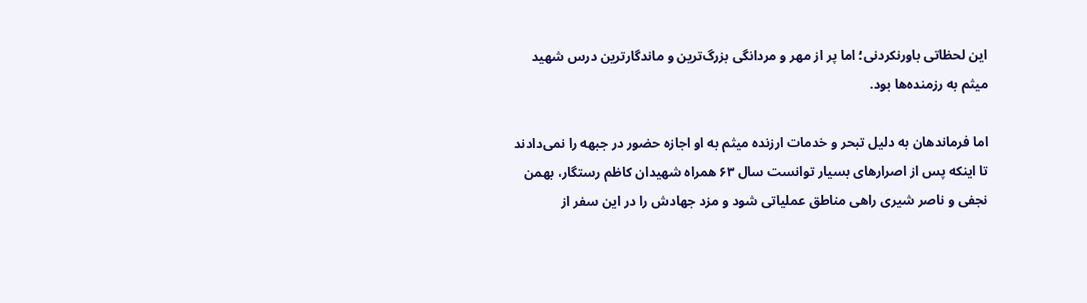این لحظاتی باورنکردنی؛ اما پر از مهر و مردانگی بزرگ‌ترین و ماندگارترین درس شهید میثم به رزمنده‌ها بود.

اما فرماندهان به دلیل تبحر و خدمات ارزنده میثم به او اجازه حضور در جبهه را نمی‌دادند تا اینکه پس از اصرارهای بسیار توانست سال ۶۳ همراه شهیدان کاظم رستگار، بهمن نجفی و ناصر شیری راهی مناطق عملیاتی شود و مزد جهادش را در این سفر از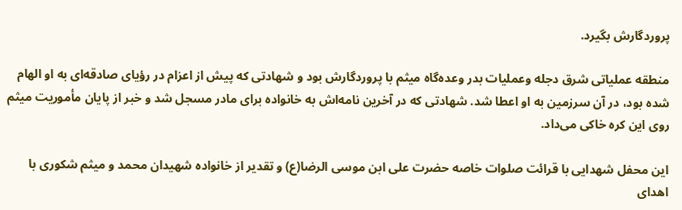پروردگارش بگیرد.

منطقه عملیاتی شرق دجله وعملیات بدر وعده‌گاه میثم با پروردگارش بود و شهادتی که پیش از اعزام در رؤیای صادقه‌ای به او الهام شده بود، در آن سرزمین به او اعطا شد. شهادتی که در آخرین نامه‌اش به خانواده برای مادر مسجل شد و خبر از پایان مأموریت میثم روی این‌ کره خاکی می‌داد.

این محفل شهدایی با قرائت صلوات خاصه حضرت علی ابن موسی الرضا(ع) و تقدیر از خانواده شهیدان محمد و میثم شکوری با اهدای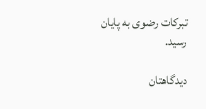تبرکات رضوی به پایان رسید.

دیدگاهتان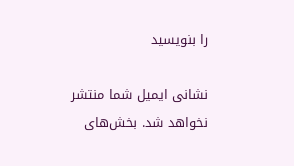را بنویسید

نشانی ایمیل شما منتشر نخواهد شد. بخش‌های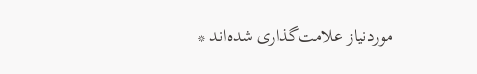موردنیاز علامت‌گذاری شده‌اند *